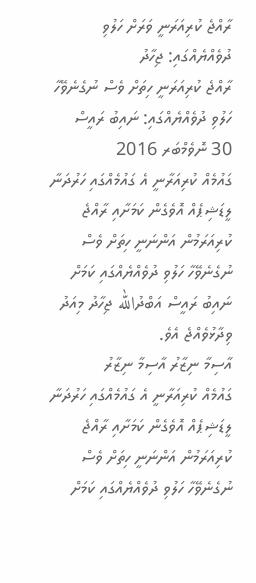ރާއްޖެ ކުރިއަރަނީ ވަރަށް ހަލުވި ދުވެއްޔެއްގައި: ޖިހާދު
ރާއްޖެ ކުރިއަރަނީ ހިތަށް ވެސް ނުގެނެވޭހާ ހަލުވި ދުވެއްޔެއްގައި: ނައިބު ރައީސް
30 ނޮވެމްބަރ 2016
ގައުމެއް ކުރިއަރާނީ އެ ގައުމެއްގައި ހަރުދަނާ ލީޑަޝިޕެއް އޮވެގެން ކަމަށާއި ރާއްޖެ ކުރިއަރަމުން އަންނަނީ ހިތަށް ވެސް ނުގެނެވޭހާ ހަލުވި ދުވެއްޔެއްގައި ކަމަށް ނައިބު ރައީސް އަބްދުالله ޖިހާދު މިއަދު ވިދާޅުވެއްޖެ އެވެ.
އާސިމާ ނިޒާރު އާސިމާ ނިޒާރު
ގައުމެއް ކުރިއަރާނީ އެ ގައުމެއްގައި ހަރުދަނާ ލީޑަޝިޕެއް އޮވެގެން ކަމަށާއި ރާއްޖެ ކުރިއަރަމުން އަންނަނީ ހިތަށް ވެސް ނުގެނެވޭހާ ހަލުވި ދުވެއްޔެއްގައި ކަމަށް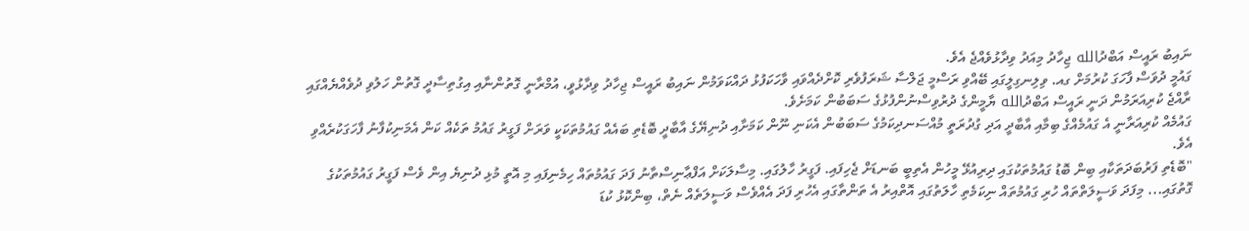ނައިބު ރައީސް އަބްދުالله ޖިހާދު މިއަދު ވިދާޅުވެއްޖެ އެވެ.
ގައުމީ ދުވަސް ފާހަގަ ކުރުމަށް ގއ. ވިލިނގިލީގައި ބޭއްވި ރަސްމީ ޖަލްސާ ޝަރަފުވެރި ކޮށްދެއްވައި ވާހަކަފުޅު ދައްކަވަމުން ނައިބު ރައީސް ޖިހާދު ވިދާޅުވީ، އުމްރާނީ ގޮތުންނާއި އިގުތިސާދީ ގޮތުން ހަލުވި ދުވެއްޔެއްގައި ރާއްޖެ ކުރިއަރަމުން ދަނީ ރައީސް އަބްދުالله ޔާމީންގެ ދުރުވިސްނުންފުޅުގެ ސަބަބުން ކަމަށެވެ.
ގައުމެއް ކުރިއަރާނީ އެ ގައުމެއްގެ ބިމާއި އާބާދީ އަދި ގުދުރަތީ މުއްސަނދިކަމުގެ ސަބަބުން އެކަނި ނޫން ކަމަށާއި ދުނިޔޭގެ އާބާދީ ބޮޑެތި ބައެއް ގައުމުތަކަކީ ވަރަށް ފަގީރު ގައުމު ތަކެއް ކަން އެމަނިކުފާނު ފާހަގަކުރެއްވި އެވެ.
"ބޮޑެތި ފަރުބަދަތަކާއި ބިން ބޮޑު ގައުމުތަކުގައި ދިރިއުޅޭ މީހުން އެތިބީ ބަނޑަށް ޖެހިފައި. ފަގީރު ހާލުގައި. މިސާލަކަށް އަފްޢާނިސްތާނު ފަދަ ގައުމުތައް ހިމެނިފައި މި އޮތީ މުޅި ދުނިޔެ އިން ވެސް ފަގީރު ގައުމުތަކުގެ ގޮތުގައި... މިފަދަ ވަސީލަތްތައް ހުރި ގައުމުތައް ނިކަމެތި ހާލަތުގައި އޮތްއިރު އެ ތަންތާގައި އެހުރި ފަދަ އެއްވެސް ވަސީލަތެއް ނެތް، ބިންކޮޅު ކުޑަ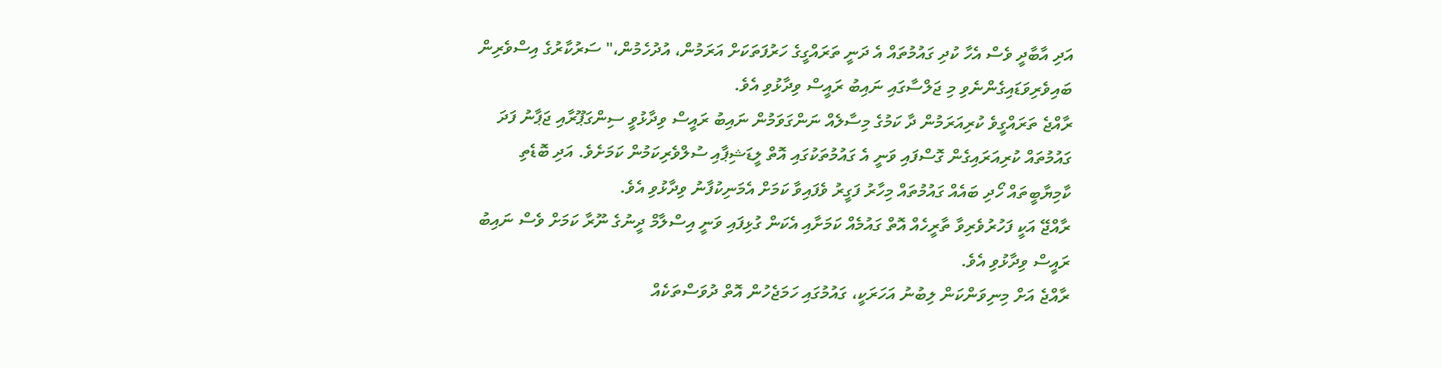އަދި އާބާދީ ވެސް އެހާ ކުދި ގައުމުތައް އެ ދަނީ ތަރައްގީގެ ހަރުފަތަކަށް އަރަމުން، އުދުހެމުން،" ސަރުކާރުގެ އިސްވެރިން ބައިވެރިވަޑައިގެންނެވި މި ޖަލްސާގައި ނައިބު ރައީސް ވިދާޅުވި އެވެ.
ރާއްޖެ ތަރައްގީވެ ކުރިއަރަމުން ދާ ކަމުގެ މިސާލެއް ނަންގަވަމުން ނައިބު ރައީސް ވިދާޅުވީ ސިންގަޕޫރާއި ޖަޕާނު ފަދަ ގައުމުތައް ކުރިއަރައިގެން ގޮސްފައި ވަނީ އެ ގައުމުތަކުގައި އޮތް ލީޑަޝިޕާއި ސުލްވެރިކަމުން ކަމަށެވެ. އަދި ބޮޑެތި ކާމިޔާބީތައް ހޯދި ބައެއް ގައުމުތައް މިހާރު ފަގީރު ވެފައިވާ ކަމަށް އެމަނިކުފާނު ވިދާޅުވި އެވެ.
ރާއްޖޭ އަކީ ފަހުރުވެރިވާ ތާރީހެއް އޮތް ގައުމެއް ކަމަށާއި އެކަން ގުޅިފައި ވަނީ އިސްލާމް ދީނުގެ ނޫރާ ކަމަށް ވެސް ނައިބު ރައީސް ވިދާޅުވި އެވެ.
ރާއްޖެ އަށް މިނިވަންކަން ލިބުނު އަހަރަކީ، ގައުމުގައި ހަމަޖެހުން އޮތް ދުވަސްތަކެއް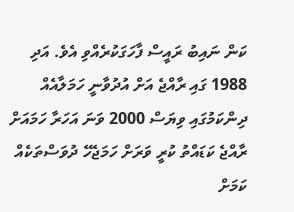ކަން ނައިބު ރައީސް ފާހަގަކުރެއްވި އެވެ. އަދި 1988 ގައި ރާއްޖެ އަށް އުދުވާނީ ހަމަލާއެއް ދިންކަމުގައި ވިޔަސް 2000 ވަނަ އަހަރާ ހަމައަށް ރާއްޖެ ކަޑައްތު ކުރީ ވަރަށް ހަމަޖެހޭ ދުވަސްތަކެއް ކަމަށް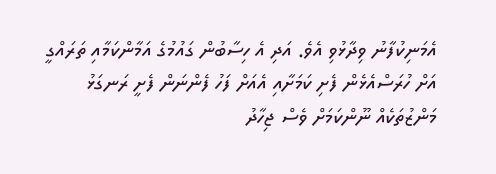އެމަނިކުފާނު ވިދާޅުވި އެވެ. އަދި އެ ހިސާބުން ގައުމުގެ އަމާންކަމާއި ތަރައްގީ އަށް ހުރަސްއެޅެން ފެށި ކަމަށާއި އެއަށް ފަހު ފެންނަން ފެށީ ރަނގަޅު މަންޒުތަކެއް ނޫންކަމަށް ވެސް ޖިހާދު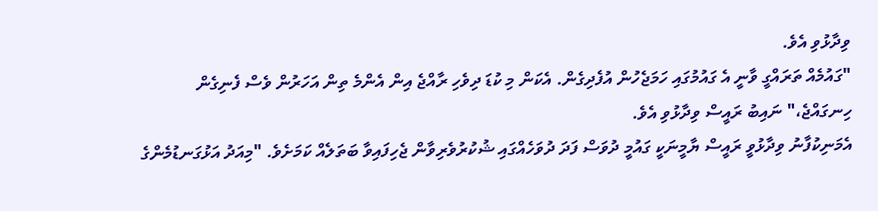ވިދާޅުވި އެވެ.
"ގައުމެއް ތަރައްގީ ވާނީ އެ ގައުމުގައި ހަމަޖެހުން އުފެދިގެން. އެކަން މި ކުޑަ ދިވެހި ރާއްޖެ އިން އެންމެ ތިން އަހަރުން ވެސް ފެނިގެން ހިނގައްޖެ،" ނައިބު ރައީސް ވިދާޅުވި އެވެ.
އެމަނިކުފާނު ވިދާޅުވީ ރައީސް ޔާމީނަކީ ގައުމީ ދުވަސް ފަދަ ދުވަހެއްގައި ޝުކުރުވެރިވާން ޖެހިފައިވާ ބަތަލެއް ކަމަށެވެ. "މިއަދު އަޅުގަނޑުމެންގެ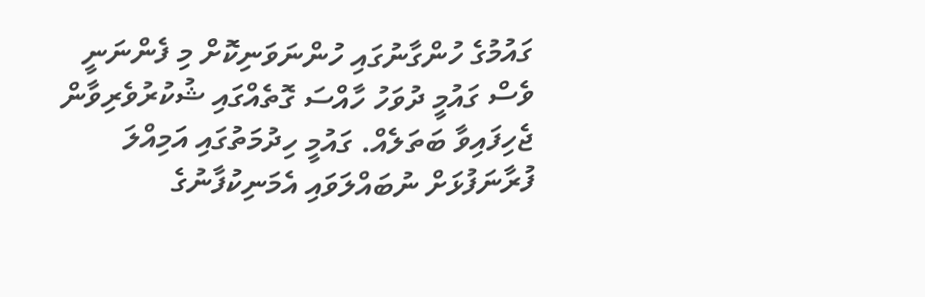ގައުމުގެ ހުންގާނުގައި ހުންނަވަނިކޮށް މި ފެންނަނީ ވެސް ގައުމީ ދުވަހު ހާއްސަ ގޮތެއްގައި ޝުކުރުވެރިވާން ޖެހިފައިވާ ބަތަލެއް. ގައުމީ ހިދުމަތުގައި އަމިއްލަ ފުރާނަފުޅަށް ނުބައްލަވައި އެމަނިކުފާނުގެ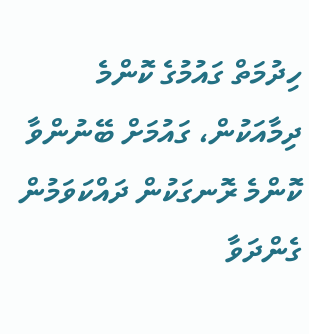ހިދުމަތް ގައުމުގެ ކޮންމެ ދިމާއަކުން، ގައުމަށް ބޭނުންވާ ކޮންމެ ރޮނގަކުން ދައްކަވަމުން ގެންދަވާ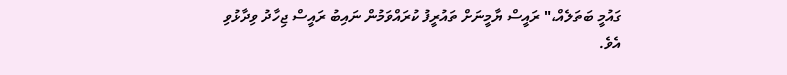ގައުމީ ބަތަލެއް،" ރައީސް ޔާމީނަށް ތައުރީފު ކުރައްވަމުން ނައިބު ރައީސް ޖިހާދު ވިދާޅުވި އެވެ.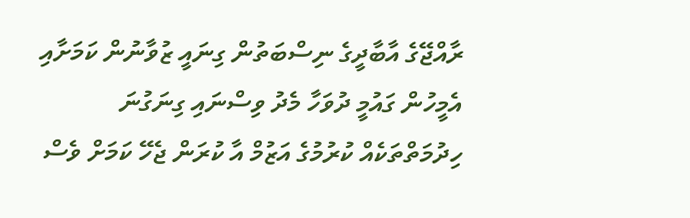ރާއްޖޭގެ އާބާދީގެ ނިސްބަތުން ގިނައީ ޒުވާނުން ކަމަށާއި އެމީހުން ގައުމީ ދުވަހާ މެދު ވިސްނައި ގިނަގުނަ ހިދުމަތްތަކެއް ކުރުމުގެ އަޒުމް އާ ކުރަން ޖެހޭ ކަމަށް ވެސް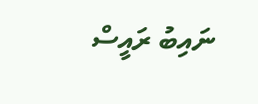ނައިބު ރައީސް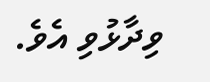ވިދާޅުވި އެވެ.